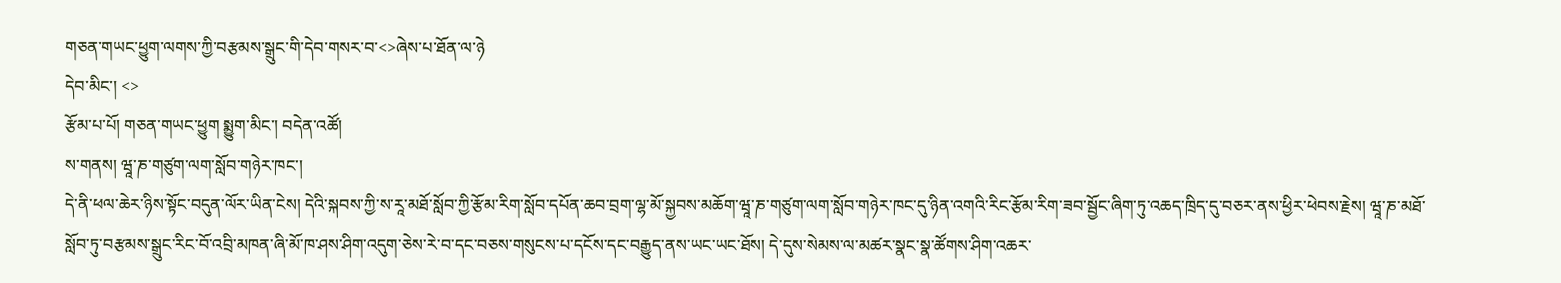གཅན་གཡང་ཕྱུག་ལགས་ཀྱི་བརྩམས་སྒྲུང་གི་དེབ་གསར་བ་<>ཞེས་པ་ཐོན་ལ་ཉེ
དེབ་མིང་། <>
རྩོམ་པ་པོ། གཅན་གཡང་ཕྱུག སྨྱུག་མིང་། བདེན་འཚོ།
ས་གནས། ཝཱ་ཎ་གཙུག་ལག་སློབ་གཉེར་ཁང་།
དེ་ནི་ཕལ་ཆེར་ཉིས་སྟོང་བདུན་ལོར་ཡིན་ངེས། དེའི་སྐབས་ཀྱི་ས་རཱ་མཐོ་སློབ་ཀྱི་རྩོམ་རིག་སློབ་དཔོན་ཆབ་བྲག་ལྷ་མོ་སྐྱབས་མཆོག་ཝཱ་ཎ་གཙུག་ལག་སློབ་གཉེར་ཁང་དུ་ཉིན་འགའི་རིང་རྩོམ་རིག་ཟབ་སྦྱོང་ཞིག་ཏུ་འཆད་ཁྲིད་དུ་བཅར་ནས་ཕྱིར་ཕེབས་རྗེས། ཝཱ་ཎ་མཐོ་སློབ་ཏུ་བརྩམས་སྒྲུང་རིང་བོ་འབྲི་མཁན་ཞི་མོ་ཁ་ཤས་ཤིག་འདུག་ཅེས་རེ་བ་དང་བཅས་གསུངས་པ་དངོས་དང་བརྒྱུད་ནས་ཡང་ཡང་ཐོས། དེ་དུས་སེམས་ལ་མཚར་སྣང་སྣ་ཚོགས་ཤིག་འཆར་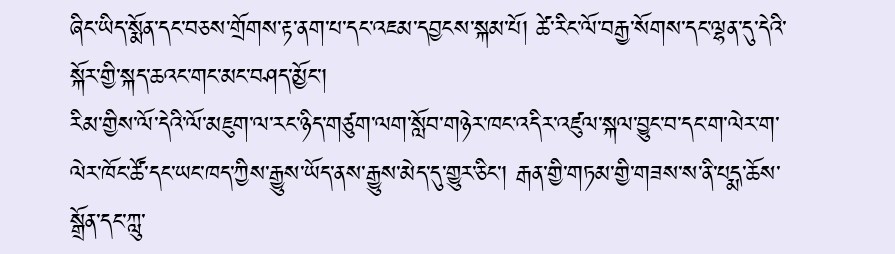ཞིང་ཡིད་སྨོན་དང་བཅས་གྲོགས་རྟ་ནག་པ་དང་འཇམ་དབྱངས་སྐམ་པོ། ཚེ་རིང་ལོ་བརྒྱ་སོགས་དང་ལྷན་དུ་དེའི་སྐོར་གྱི་སྐད་ཆའང་གང་མང་བཤད་མྱོང་།
རིམ་གྱིས་ལོ་དེའི་ལོ་མཇུག་ལ་རང་ཉིད་གཙུག་ལག་སློབ་གཉེར་ཁང་འདིར་འཛུལ་སྐལ་བྱུང་བ་དང་ག་ལེར་ག་ལེར་ཁོང་ཚོ་དང་ཡང་ཁད་ཀྱིས་རྒྱུས་ཡོད་ནས་རྒྱུས་མེད་དུ་གྱུར་ཅིང་། རྒན་གྱི་གཏམ་གྱི་གཟས་ས་ནི་པདྨ་ཆོས་སྒྲོན་དང་ཀླུ་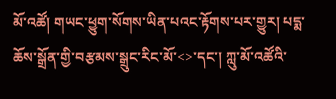མོ་འཚོ། གཡང་ཕྱུག་སོགས་ཡིན་པའང་རྟོགས་པར་གྱུར། པདྨ་ཆོས་སྒྲོན་གྱི་བརྩམས་སྒྲུང་རིང་མོ་<>་དང་། ཀླུ་མོ་འཚོའི་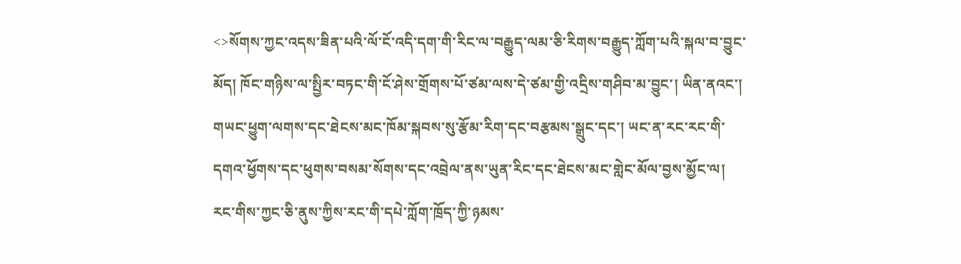<>སོགས་ཀྱང་འདས་ཟིན་པའི་ལོ་ངོ་འདི་དག་གི་རིང་ལ་བརྒྱུད་ལམ་ཅི་རིགས་བརྒྱུད་ཀློག་པའི་སྐལ་བ་བྱུང་མོད། ཁོང་གཉིས་ལ་སྤྱིར་བཏང་གི་ངོ་ཤེས་གྲོགས་པོ་ཙམ་ལས་དེ་ཙམ་གྱི་འདྲིས་གཤིབ་མ་བྱུང་། ཡིན་ནའང་། གཡང་ཕྱུག་ལགས་དང་ཐེངས་མང་ཁོམ་སྐབས་སུ་རྩོམ་རིག་དང་བརྩམས་སྒྲུང་དང་། ཡང་ན་རང་རང་གི་དགའ་ཕྱོགས་དང་ཕུགས་བསམ་སོགས་དང་འབྲེལ་ནས་ཡུན་རིང་དང་ཐེངས་མང་གླེང་མོལ་བྱས་མྱོང་ལ།
རང་གིས་ཀྱང་ཅི་ནུས་ཀྱིས་རང་གི་དཔེ་ཀློག་ཁྲོད་ཀྱི་ཉམས་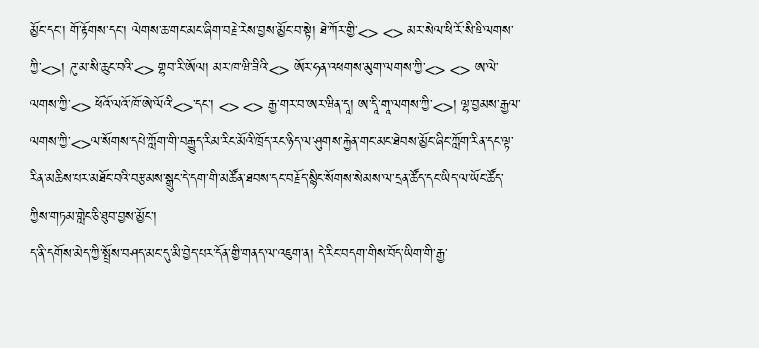མྱོང་དང་། གོ་རྟོགས་དང་། ལེགས་ཆ་གང་མང་ཞིག་བརྗེ་རེས་བྱས་མྱོང་བ་སྟེ། ཐེ་ཀོར་གྱི་<> <> མར་སེལ་ཕི་རོ་སི་ཋི་ལགས་ཀྱི་<>། ཌུ་མ་སི་ཆུང་བའི་<> གྷབ་རི་ཨོལ། མར་ཁ་ཝི་ཟིའི་<> ཨོར་ཧན་འཕགས་མུག་ལགས་ཀྱི་<> <> ཨ་ལེ་ལགས་ཀྱི་<> ཕོའོ་ལའོ་ཁོ་ཨེ་ལོའི་<>་དང་། <> <> རྒྱ་གར་བ་ཨར་ཝིན་དཱ། ཨ་དཱི་གཱ་ལགས་ཀྱི་<>། ལྷ་བྱམས་རྒྱལ་ལགས་ཀྱི་<>ལ་སོགས་དཔེ་ཀློག་གི་བརྒྱུད་རིམ་རིང་མོའི་ཁྲོད་རང་ཉིད་ལ་ཤུགས་རྐྱེན་གང་མང་ཐེབས་མྱོང་ཞིང་ཀློག་རིན་དང་ལྟ་རིན་མཆིས་པར་མཐོང་བའི་བརྩམས་སྒྲུང་དེ་དག་གི་མཚོན་ཐབས་དང་བརྗོད་སྙིང་སོགས་སེམས་ལ་དྲན་ཚོད་དང་ཡིད་ལ་ཡོང་ཚོད་ཀྱིས་གཏམ་གླེང་ཅི་ཐུབ་བྱས་མྱོང་།
ད་ནི་དགོས་མེད་ཀྱི་སྤྲོས་བཤད་མང་དུ་མི་བྱེད་པར་དོན་གྱི་གནད་ལ་འཇུག་ན། དེ་རིང་བདག་གིས་བོད་ཡིག་གི་རྒྱ་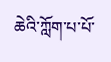ཆེའི་ཀློག་པ་པོ་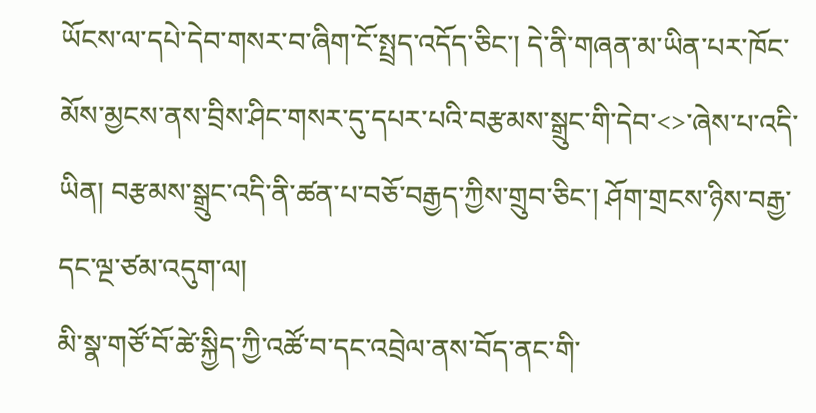ཡོངས་ལ་དཔེ་དེབ་གསར་བ་ཞིག་ངོ་སྤྲད་འདོད་ཅིང་། དེ་ནི་གཞན་མ་ཡིན་པར་ཁོང་མོས་མྱངས་ནས་བྲིས་ཤིང་གསར་དུ་དཔར་པའི་བརྩམས་སྒྲུང་གི་དེབ་<>་ཞེས་པ་འདི་ཡིན། བརྩམས་སྒྲུང་འདི་ནི་ཚན་པ་བཅོ་བརྒྱད་ཀྱིས་གྲུབ་ཅིང་། ཤོག་གྲངས་ཉིས་བརྒྱ་དང་ལྔ་ཙམ་འདུག་ལ།
མི་སྣ་གཙོ་བོ་ཚེ་སྐྱིད་ཀྱི་འཚོ་བ་དང་འབྲེལ་ནས་བོད་ནང་གི་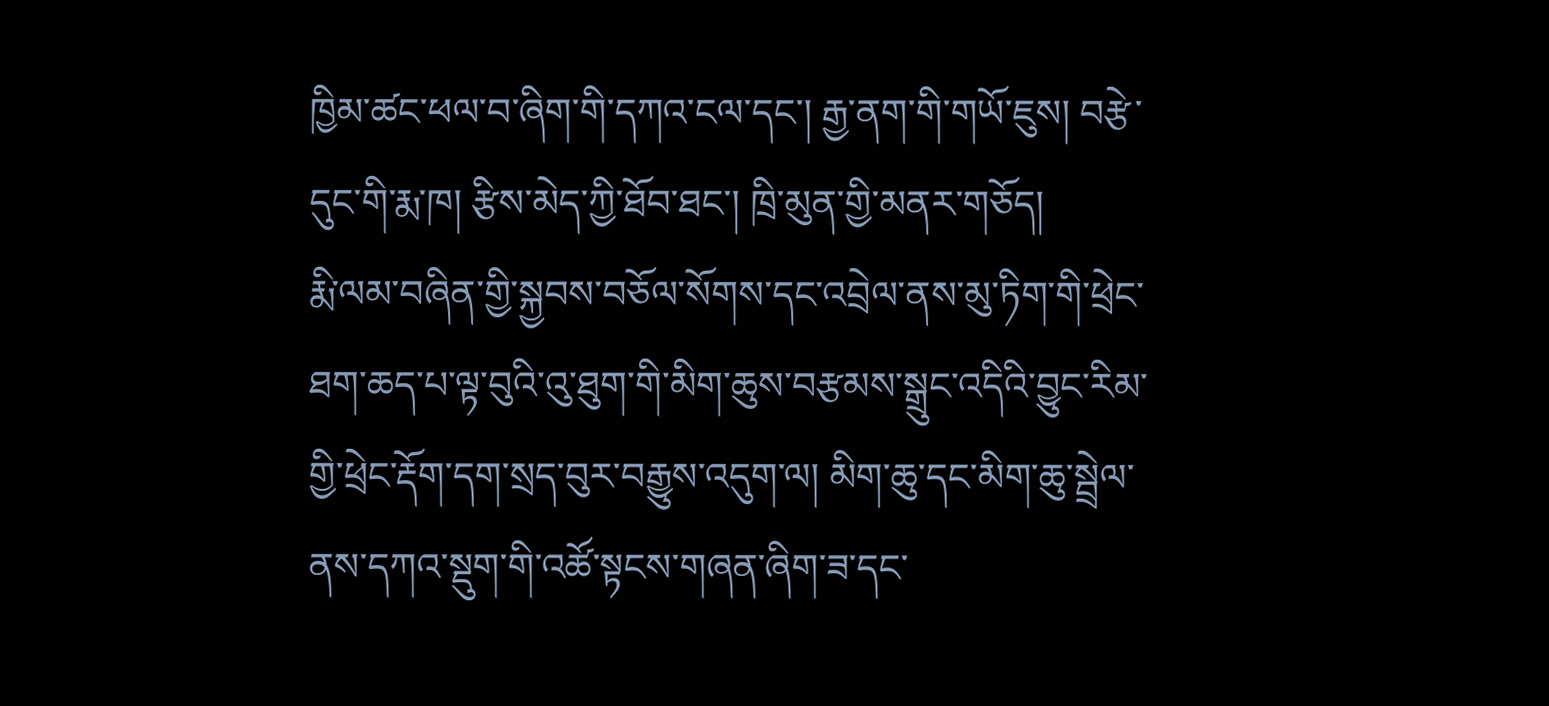ཁྱིམ་ཚང་ཕལ་བ་ཞིག་གི་དཀའ་ངལ་དང་། རྒྱ་ནག་གི་གཡོ་ཇུས། བརྩེ་དུང་གི་རྨ་ཁ། རྩིས་མེད་ཀྱི་ཐོབ་ཐང་། ཁྲི་མུན་གྱི་མནར་གཅོད།
རྨི་ལམ་བཞིན་གྱི་སྐྱབས་བཅོལ་སོགས་དང་འབྲེལ་ནས་མུ་ཏིག་གི་ཕྲེང་ཐག་ཆད་པ་ལྟ་བུའི་འུ་ཐུག་གི་མིག་ཆུས་བརྩམས་སྒྲུང་འདིའི་བྱུང་རིམ་གྱི་ཕྲེང་རྡོག་དག་སྲད་བུར་བརྒྱུས་འདུག་ལ། མིག་ཆུ་དང་མིག་ཆུ་སྦྲེལ་ནས་དཀའ་སྡུག་གི་འཚོ་སྟངས་གཞན་ཞིག་ཟ་དང་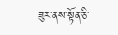ཟུར་ནས་སྟོན་ཅི་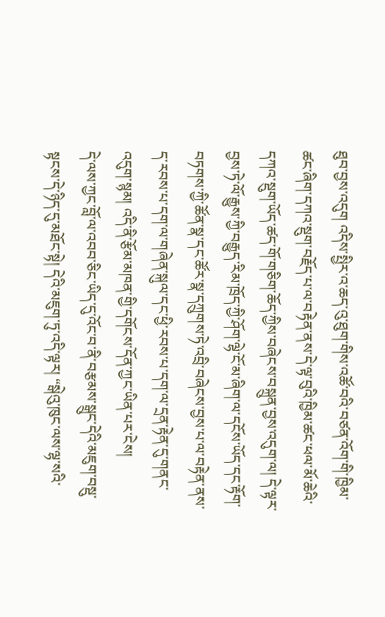ཐུབ་བྱས་འདུག འདིས་སྤྱིར་འ་ཆད་འུ་ཐུག་གིས་འཚོ་བའི་བཙན་འོག་གི་ཁྱིམ་ཚང་ཞིག་དཀའ་སྡུག་བརྗོད་པ་ལ་བརྟེན་ནས་དེ་ལྟ་བུའི་ཁྱིམ་ཚང་ཕལ་མོ་ཆེའི་དཀའ་སྡུག་ཡོད་ཚད་གོ་གཅིག་ཆོད་ཀྱིས་བཞེངས་བསྐྲུན་བྱས་འདུག་ལ། དེ་ལྟར་བྱས་ཏེ་ལོ་རྒྱུས་ཀྱི་བརྒྱུད་རིམ་ཁྲོད་ཀྱི་ཤོག་ལྷེ་ངོ་མ་ཞིག་ལ་དངོས་ཡོད་དང་རྟོག་བཏགས་ཀྱི་ཚོན་སྣ་དང་ཚོར་སྣ་དཀྲུགས་ཏེ་འབྲི་བཞེངས་བྱས་པ་ལ་བརྟེན་ནས་ད་རབས་པ་དག་ལ་གཞེན་སྐུལ་དང་ཕྱི་རབས་པ་དག་ལ་དྲན་རྟེན་དུ་གནང་འདུག་སྙམ། འདི་ནི་རྩོམ་མཁན་གྱི་དགོངས་དོན་ཀྱང་ཡིན་པར་ངེས།
དེ་ལས་ཀྱང་བློ་ལ་འབབ་ཅིང་ཡིད་དུ་འོང་བ་ནི་བརྩམས་སྒྲུང་དེའི་མཇུག་བསྡུ་སྟངས་དེ་ཉིད་དུ་མཐོང་སྟེ། དེའི་མཇུག་ཏུ་འདི་ལྟར། “སྒེའུ་ཁུང་ལས་ལྷ་སའི་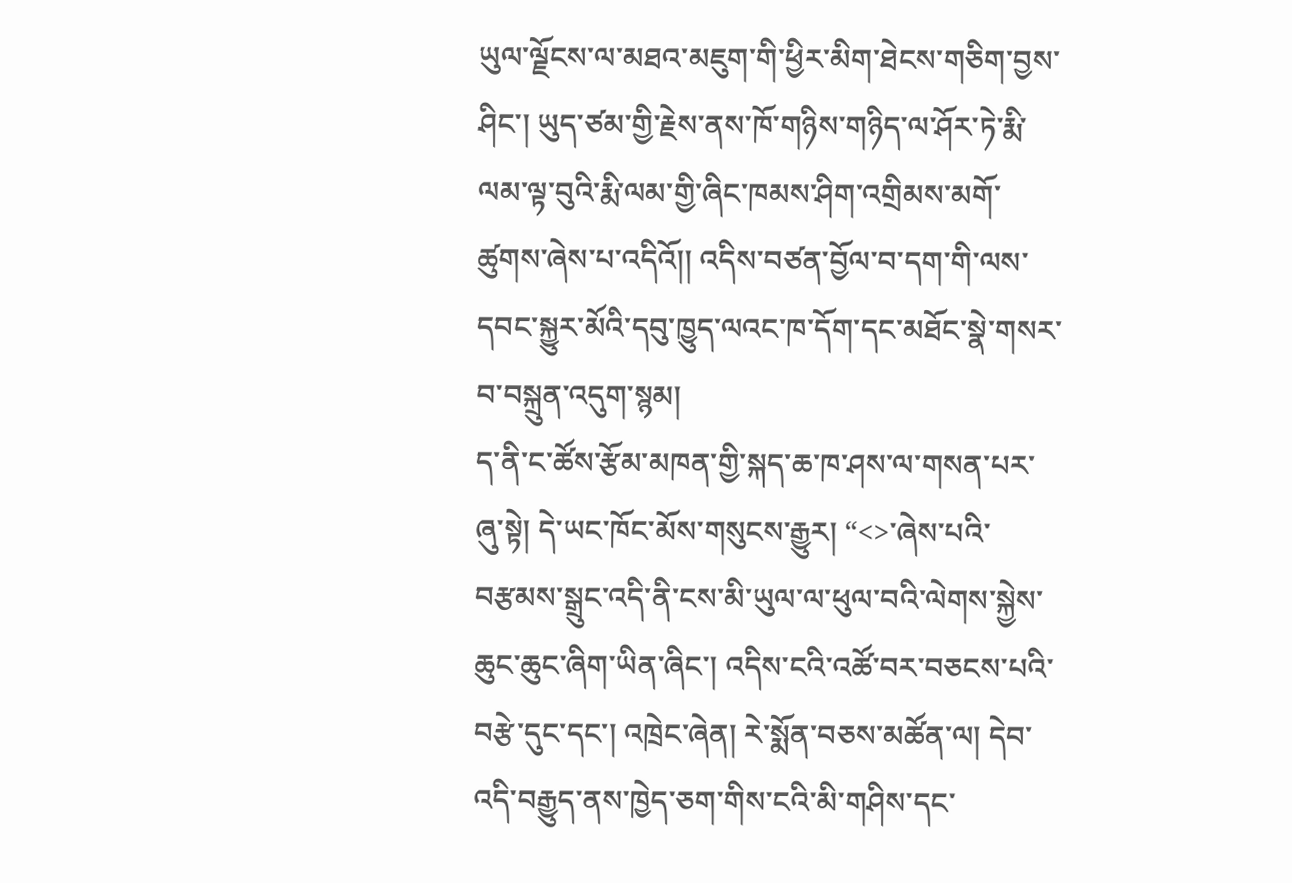ཡུལ་ལྗོངས་ལ་མཐའ་མཇུག་གི་ཕྱིར་མིག་ཐེངས་གཅིག་བྱས་ཤིང་། ཡུད་ཙམ་གྱི་རྗེས་ནས་ཁོ་གཉིས་གཉིད་ལ་ཤོར་ཏེ་རྨི་ལམ་ལྟ་བུའི་རྨི་ལམ་གྱི་ཞིང་ཁམས་ཤིག་འགྲིམས་མགོ་ཚུགས་ཞེས་པ་འདིའོ།། འདིས་བཙན་བྱོལ་བ་དག་གི་ལས་དབང་སྐྱུར་མོའི་དབུ་ཁྱུད་ལའང་ཁ་དོག་དང་མཐོང་སྣེ་གསར་བ་བསྐྲུན་འདུག་སྙམ།
ད་ནི་ང་ཚོས་རྩོམ་མཁན་གྱི་སྐད་ཆ་ཁ་ཤས་ལ་གསན་པར་ཞུ་སྟེ། དེ་ཡང་ཁོང་མོས་གསུངས་རྒྱུར། “<>་ཞེས་པའི་བརྩམས་སྒྲུང་འདི་ནི་ངས་མི་ཡུལ་ལ་ཕུལ་བའི་ལེགས་སྐྱེས་ཆུང་ཆུང་ཞིག་ཡིན་ཞིང་། འདིས་ངའི་འཚོ་བར་བཅངས་པའི་བརྩེ་དུང་དང་། འཁྲེང་ཞེན། རེ་སྨོན་བཅས་མཚོན་ལ། དེབ་འདི་བརྒྱུད་ནས་ཁྱེད་ཅག་གིས་ངའི་མི་གཤིས་དང་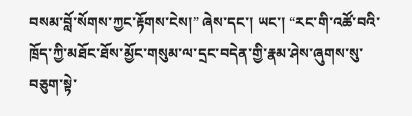བསམ་བློ་སོགས་ཀྱང་རྟོགས་ངེས།” ཞེས་དང་། ཡང་། “རང་གི་འཚོ་བའི་ཁྲོད་ཀྱི་མཐོང་ཐོས་མྱོང་གསུམ་ལ་དྲང་བདེན་གྱི་རྣམ་ཤེས་ཞུགས་སུ་བཅུག་སྟེ་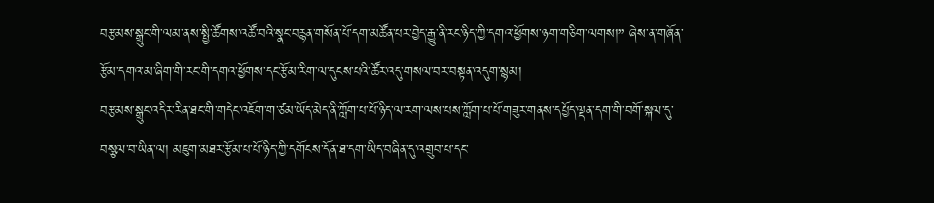བརྩམས་སྒྲུང་གི་ལམ་ནས་སྤྱི་ཚོགས་འཚོ་བའི་སྣང་བརྙན་གསོན་པོ་དག་མཚོན་པར་བྱེད་རྒྱུ་ནི་རང་ཉིད་ཀྱི་དགའ་ཕྱོགས་ཉག་གཅིག་ལགས།” ཞེས་ན་གཞོན་རྩོམ་དགའ་མ་ཞིག་གི་རང་གི་དགའ་ཕྱོགས་དང་རྩོམ་རིག་ལ་དུངས་པའི་ཚོར་འདུ་གསལ་བར་བསྟན་འདུག་སྙམ།
བརྩམས་སྒྲུང་འདིར་རིན་ཐང་གི་གདེང་འཇོག་ག་ཙམ་ཡོད་མེད་ནི་ཀློག་པ་པོ་ཉིད་ལ་རག་ལས་པས་ཀློག་པ་པོ་གཟུར་གནས་དཔྱོད་ལྡན་དག་གི་བགོ་སྐལ་དུ་བསྩལ་བ་ཡིན་ལ། མཇུག་མཐར་རྩོམ་པ་པོ་ཉིད་ཀྱི་དགོངས་དོན་ཐ་དག་ཡིད་བཞིན་དུ་འགྲུབ་པ་དང་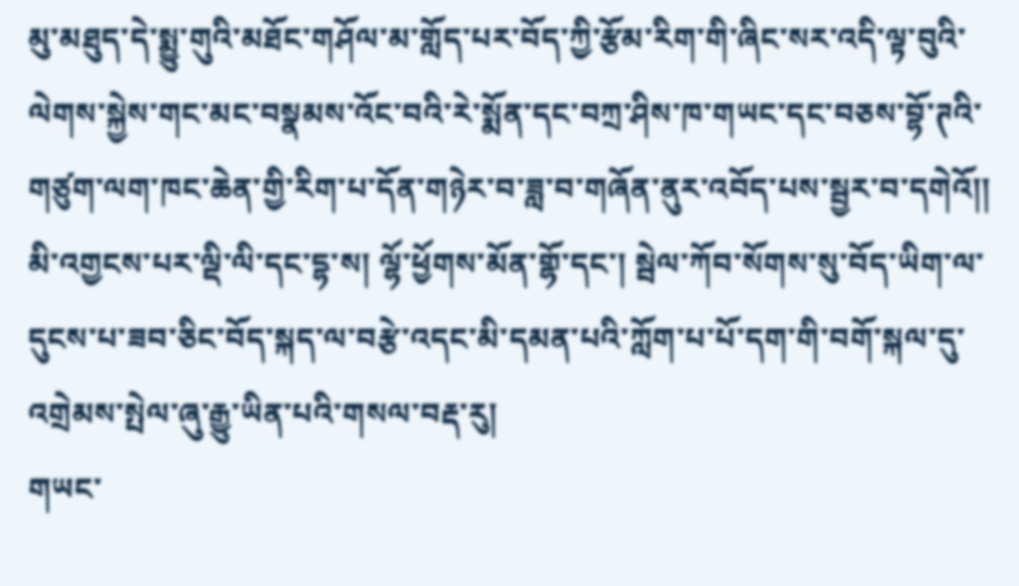མུ་མཐུད་དེ་སྨྱུ་གུའི་མཐོང་གཤོལ་མ་གློད་པར་བོད་ཀྱི་རྩོམ་རིག་གི་ཞིང་སར་འདི་ལྟ་བུའི་ལེགས་སྐྱེས་གང་མང་བསྣམས་འོང་བའི་རེ་སྨོན་དང་བཀྲ་ཤིས་ཁ་གཡང་དང་བཅས་བྷོ་ཊའི་གཙུག་ལག་ཁང་ཆེན་གྱི་རིག་པ་དོན་གཉེར་བ་ཟླ་བ་གཞོན་ནུར་འབོད་པས་སྦྱར་བ་དགེའོ།།
མི་འགྱངས་པར་ལྡི་ལི་དང་དྷ་ས། ལྷོ་ཕྱོགས་མོན་གྷོ་དང་། སྦེལ་ཀོབ་སོགས་སུ་བོད་ཡིག་ལ་དུངས་པ་ཟབ་ཅིང་བོད་སྐད་ལ་བརྩེ་འདང་མི་དམན་པའི་ཀློག་པ་པོ་དག་གི་བགོ་སྐལ་དུ་འགྲེམས་སྤེལ་ཞུ་རྒྱུ་ཡིན་པའི་གསལ་བརྡ་རུ།
གཡང་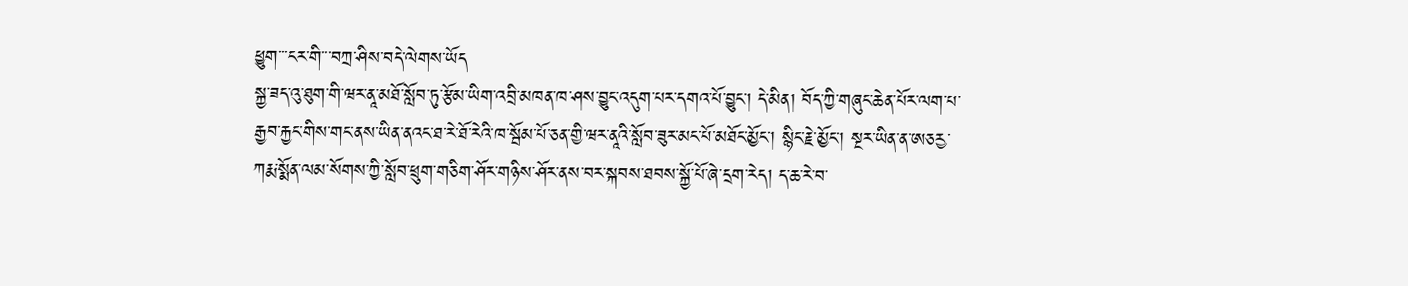ཕྱུག་་་ངར་གི་་་བཀྲ་ཤིས་བདེ་ལེགས་ཡོད
སྐྱ་ཟད་འུ་ཐུག་གི་ཝར་ནཱ་མཐོ་སློབ་ཏུ་རྩོམ་ཡིག་འབྲི་མཁན་ཁ་ཤས་བྱུང་འདུག་པར་དགའ་པོ་བྱུང་། དེ་མིན། བོད་ཀྱི་གཞུང་ཆེན་པོར་ལག་པ་རྒྱབ་རྐྱང་གིས་གང་ནས་ཡིན་ནའང་ཐ་རེ་ཐོ་རེའི་ཁ་སྦོམ་པོ་ཅན་གྱི་ཝར་ནཱའི་སློབ་ཟུར་མང་པོ་མཐོང་མྱོང་། སྙིང་རྗེ་མྱོང་། སྔར་ཡིན་ན་ཨཅརྱ་ཀརྨ་སྨོན་ལམ་སོགས་ཀྱི་སློབ་ཕྲུག་གཅིག་ཤོར་གཉིས་ཤོར་ནས་བར་སྐབས་ཐབས་སྐྱོ་པོ་ཞེ་དྲག་རེད། ད་ཆ་རེ་བ་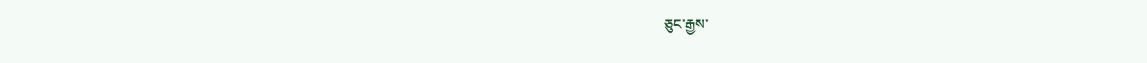ཅུང་རྒྱས་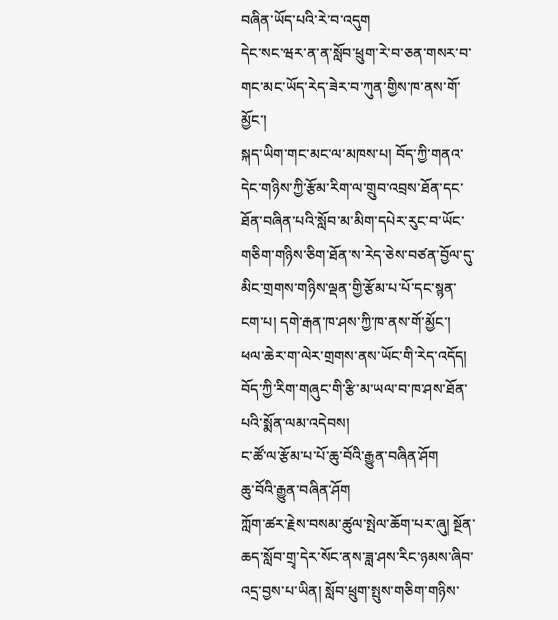བཞིན་ཡོད་པའི་རེ་བ་འདུག
དེང་སང་ཝར་ན་ན་སློབ་ཕྲུག་རེ་བ་ཅན་གསར་བ་གང་མང་ཡོད་རེད་ཟེར་བ་ཀུན་གྱིས་ཁ་ནས་གོ་མྱོང་།
སྐད་ཡིག་གང་མང་ལ་མཁས་པ། བོད་ཀྱི་གནའ་དེང་གཉིས་ཀྱི་རྩོམ་རིག་ལ་གྲུབ་འབྲས་ཐོན་དང་ཐོན་བཞིན་པའི་སློབ་མ་མིག་དཔེར་རུང་བ་ཡོང་གཅིག་གཉིས་ཅིག་ཐོན་ས་རེད་ཅེས་བཙན་བྱོལ་དུ་མིང་གྲགས་གཉིས་ལྡན་གྱི་རྩོམ་པ་པོ་དང་སྙན་ངག་པ། དགེ་རྒན་ཁ་ཤས་ཀྱི་ཁ་ནས་གོ་མྱོང་།
ཕལ་ཆེར་ག་ལེར་གྲགས་ནས་ཡོང་གི་རེད་འདོད། བོད་ཀྱི་རིག་གཞུང་གི་རྩི་མ་ཡལ་བ་ཁ་ཤས་ཐོན་པའི་སྨོན་ལམ་འདེབས།
ང་ཚོ་ལ་རྩོམ་པ་པོ་ཆུ་བོའི་རྒྱུན་བཞིན་ཤོག
ཆུ་བོའི་རྒྱུན་བཞིན་ཤོག
ཀློག་ཚར་རྗེས་བསམ་ཚུལ་སྤེལ་ཆོག་པར་ཞུ། སྔོན་ཆད་སློབ་གྲྭ་དེར་སོང་ནས་ཟླ་ཤས་རིང་ཉམས་ཞིབ་འདྲ་བྱས་པ་ཡིན། སློབ་ཕྲུག་སྤུས་གཅིག་གཉིས་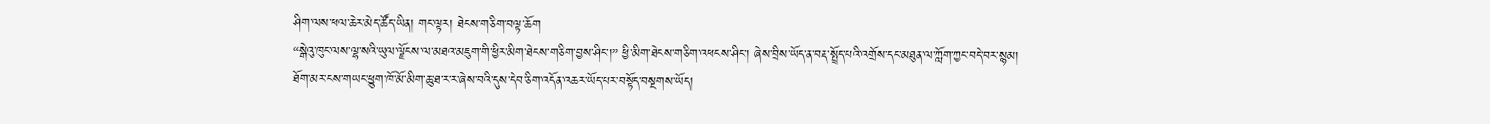ཤིག་ལས་ཕལ་ཆེར་མེད་ཚོད་ཡིན། གང་ལྟར། ཐེངས་གཅིག་བལྟ་ཆོག
“སྒེའུ་ཁུང་ལས་ལྷ་སའི་ཡུལ་ལྗོངས་ལ་མཐའ་མཇུག་གི་ཕྱིར་མིག་ཐེངས་གཅིག་བྱས་ཤིང་།” ཕྱི་མིག་ཐེངས་གཅིག་འཕངས་ཤིང་། ཞེས་བྲིས་ཡོད་ན་བརྡ་སྤྲོད་པའི་འགྲོས་དང་མཐུན་ལ་ཀློག་ཀྱང་བདེ་བར་སྙམ།
ཐོག་མར་ངས་གཡང་ཕྱུག་ཁོ་མོ་མིག་ཆུ་ཐ་ར་ར་ཞེས་བའི་དུས་དེབ་ཅིག་འདོན་འཆར་ཡོད་པར་བསྟོད་བསྔགས་ཡོད།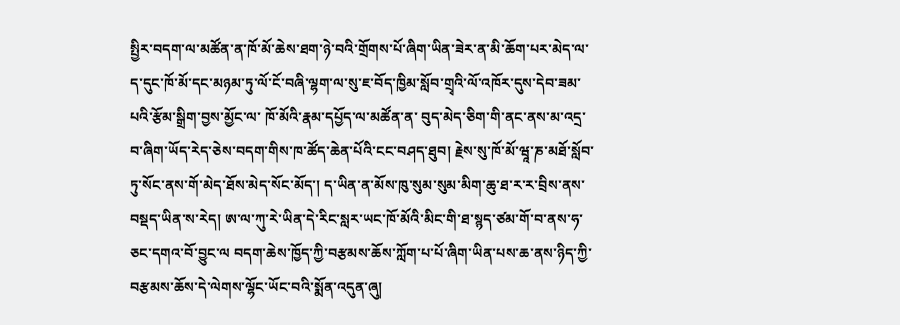སྤྱིར་བདག་ལ་མཚོན་ན་ཁོ་མོ་ཆེས་ཐག་ཉེ་བའི་གྲོགས་པོ་ཞིག་ཡིན་ཟེར་ན་མི་ཆོག་པར་མེད་ལ་ད་དུང་ཁོ་མོ་དང་མཉམ་ཏུ་ལོ་ངོ་བཞི་ལྷག་ལ་སུ་ཇ་བོད་ཁྱིམ་སློབ་གྲྭའི་ལོ་འཁོར་དུས་དེབ་ཟམ་པའི་རྩོམ་སྒྲིག་བྱས་མྱོང་ལ་ ཁོ་མོའི་རྣམ་དཔྱོད་ལ་མཚོན་ན་ བུད་མེད་ཅིག་གི་ནང་ནས་མ་འདྲ་བ་ཞིག་ཡོད་རེད་ཅེས་བདག་གིས་ཁ་ཚོད་ཆེན་པོའི་ངང་བཤད་ཐུབ། རྗེས་སུ་ཁོ་མོ་ཝཱ་ཎ་མཐོ་སློབ་ཏུ་སོང་ནས་གོ་མེད་ཐོས་མེད་སོང་མོད་། ད་ཡིན་ན་མོས་ཁུ་སུམ་སུམ་མིག་ཆུ་ཐ་ར་ར་བྲིས་ནས་བསྡད་ཡིན་ས་རེད། ཨ་ལ་ཀུ་རེ་ཡིན་དེ་རིང་སླར་ཡང་ཁོ་མོའི་མིང་གི་ཐ་སྙད་ཙམ་གོ་བ་ནས་ཧ་ཅང་དགའ་བོ་བྱུང་ལ བདག་ཆེས་ཁྱོད་ཀྱི་བརྩམས་ཆོས་ཀློག་པ་པོ་ཞིག་ཡིན་པས་ཆ་ནས་ཉིད་ཀྱི་བརྩམས་ཆོས་དེ་ལེགས་ལྷོང་ཡོང་བའི་སྨོན་འདུན་ཞུ།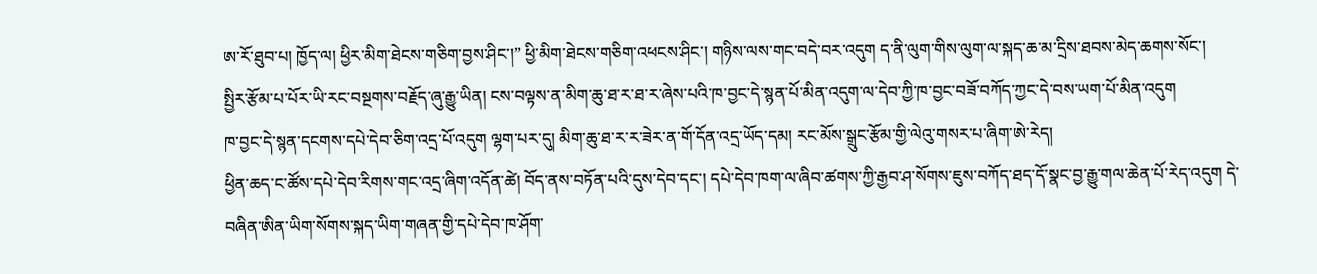ཨ་རོ་ཐུབ་པ། ཁྱོད་ལ། ཕྱིར་མིག་ཐེངས་གཅིག་བྱས་ཤིང་།” ཕྱི་མིག་ཐེངས་གཅིག་འཕངས་ཤིང་། གཉིས་ལས་གང་བདེ་བར་འདུག ད་ནི་ལུག་གིས་ལུག་ལ་སྐད་ཆ་མ་དྲིས་ཐབས་མེད་ཆགས་སོང་།
སྤྱིར་རྩོམ་པ་པོར་ཡི་རང་བསྔགས་བརྗོད་ཞུ་རྒྱུ་ཡིན། ངས་བལྟས་ན་མིག་ཆུ་ཐ་ར་ཐ་ར་ཞེས་པའི་ཁ་བྱང་དེ་སྙན་པོ་མིན་འདུག་ལ་དེབ་ཀྱི་ཁ་བྱང་བཟོ་བཀོད་ཀྱང་དེ་བས་ཡག་པོ་མིན་འདུག
ཁ་བྱང་དེ་སྙན་དངགས་དཔེ་དེབ་ཅིག་འདྲ་པོ་འདུག ལྷག་པར་དུ། མིག་ཆུ་ཐ་ར་ར་ཟེར་ན་གོ་དོན་འདྲ་ཡོད་དམ། རང་མོས་སྒྲུང་རྩོམ་གྱི་ལེའུ་གསར་པ་ཞིག་ཨེ་རེད།
ཕྱིན་ཆད་ང་ཚོས་དཔེ་དེབ་རིགས་གང་འདྲ་ཞིག་འདོན་ཚེ། བོད་ནས་བཏོན་པའི་དུས་དེབ་དང་། དཔེ་དེབ་ཁག་ལ་ཞིབ་ཚགས་ཀྱི་རྒྱབ་ཤ་སོགས་ཇུས་བཀོད་ཐད་དོ་སྣང་བྱ་རྒྱུ་གལ་ཆེན་པོ་རེད་འདུག དེ་བཞིན་ཨིན་ཡིག་སོགས་སྐད་ཡིག་གཞན་གྱི་དཔེ་དེབ་ཁ་ཤོག་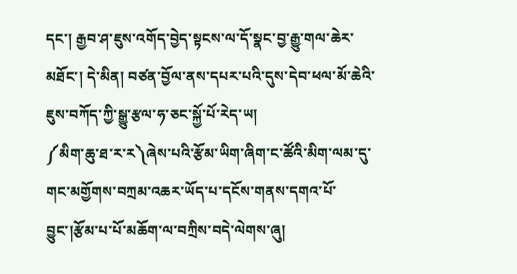དང་། རྒྱབ་ཤ་ཇུས་འགོད་བྱེད་སྟངས་ལ་དོ་སྣང་བྱ་རྒྱུ་གལ་ཆེར་མཐོང་། དེ་མིན། བཙན་བྱོལ་ནས་དཔར་པའི་དུས་དེབ་ཕལ་མོ་ཆེའི་ཇུས་བཀོད་ཀྱི་སྒྱུ་རྩལ་ཧ་ཅང་སྐྱོ་པོ་རེད་ཡ།
༼མིག་ཆུ་ཐ་ར་ར༽ཞེས་པའི་རྩོམ་ཡིག་ཞིག་ང་ཚོའི་མིག་ལམ་དུ་གང་མགྱོགས་བཀྲམ་འཆར་ཡོད་པ་དངོས་གནས་དགའ་པོ་བྱུང་།རྩོམ་པ་པོ་མཆོག་ལ་བཀྲིས་བདེ་ལེགས་ཞུ།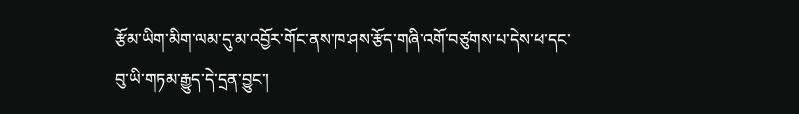རྩོམ་ཡིག་མིག་ལམ་དུ་མ་འབྱོར་གོང་ནས་ཁ་ཤས་རྩོད་གཞི་འགོ་བཙུགས་པ་དེས་ཕ་དང་བུ་ཡི་གཏམ་རྒྱུད་དེ་དྲན་བྱུང་།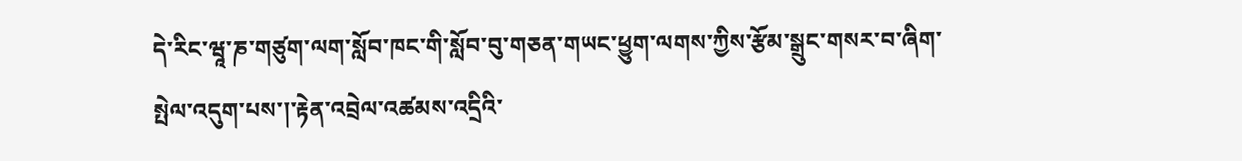དེ་རིང་ཝཱ་ཎ་གཙུག་ལག་སློབ་ཁང་གི་སློབ་བུ་གཅན་གཡང་ཕྱུག་ལགས་ཀྱིས་རྩོམ་སྒྲུང་གསར་བ་ཞིག་སྤེལ་འདུག་པས་།་རྟེན་འབྲེལ་འཚམས་འདྲིའི་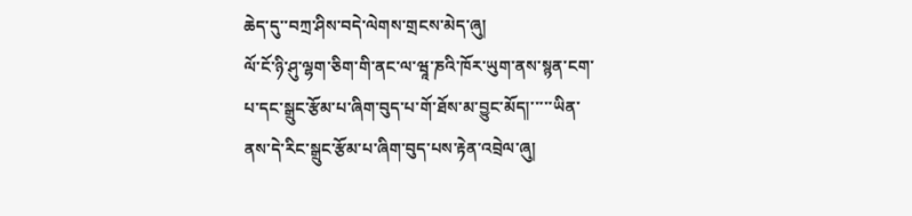ཆེད་དུ་་བཀྲ་ཤིས་བདེ་ལེགས་གྲངས་མེད་ཞུ།
ལོ་ངོ་ཉི་ཤུ་ལྷག་ཅིག་གི་ནང་ལ་ཝཱ་ཎའི་ཁོར་ཡུག་ནས་སྙན་ངག་པ་དང་སྒྲུང་རྩོམ་པ་ཞིག་བུད་པ་གོ་ཐོས་མ་བྱུང་མོད།་་་་་ཡིན་ནས་དེ་རིང་སྒྲུང་རྩོམ་པ་ཞིག་བུད་པས་རྟེན་འབྲེལ་ཞུ།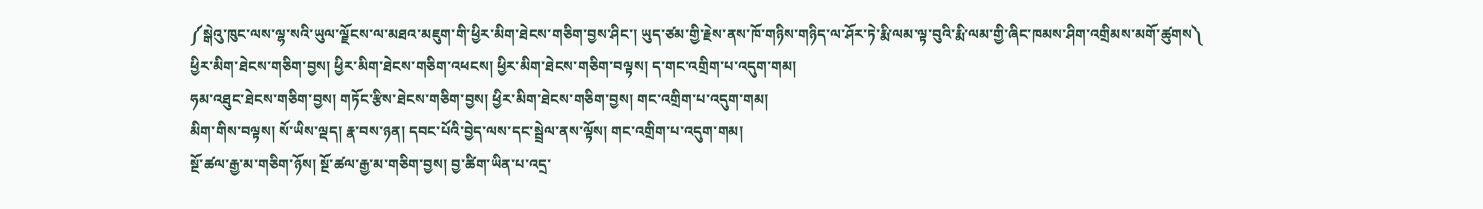༼སྒེའུ་ཁུང་ལས་ལྷ་སའི་ཡུལ་ལྗོངས་ལ་མཐའ་མཇུག་གི་ཕྱིར་མིག་ཐེངས་གཅིག་བྱས་ཤིང་། ཡུད་ཙམ་གྱི་རྗེས་ནས་ཁོ་གཉིས་གཉིད་ལ་ཤོར་ཏེ་རྨི་ལམ་ལྟ་བུའི་རྨི་ལམ་གྱི་ཞིང་ཁམས་ཤིག་འགྲིམས་མགོ་ཚུགས༽
ཕྱིར་མིག་ཐེངས་གཅིག་བྱས། ཕྱིར་མིག་ཐེངས་གཅིག་འཕངས། ཕྱིར་མིག་ཐེངས་གཅིག་བལྟས། ད་གང་འགྲིག་པ་འདུག་གམ།
ཧམ་འཐུང་ཐེངས་གཅིག་བྱས། གཏོང་རྩིས་ཐེངས་གཅིག་བྱས། ཕྱིར་མིག་ཐེངས་གཅིག་བྱས། གང་འགྲིག་པ་འདུག་གམ།
མིག་གིས་བལྟས། སོ་ཡིས་ལྡད། རྣ་བས་ཉན། དབང་པོའི་བྱེད་ལས་དང་སྦྲེལ་ནས་ལྟོས། གང་འགྲིག་པ་འདུག་གམ།
སྔོ་ཚལ་རྒྱ་མ་གཅིག་ཉོས། སྔོ་ཚལ་རྒྱ་མ་གཅིག་བྱས། བྱ་ཚིག་ཡིན་པ་འདྲ་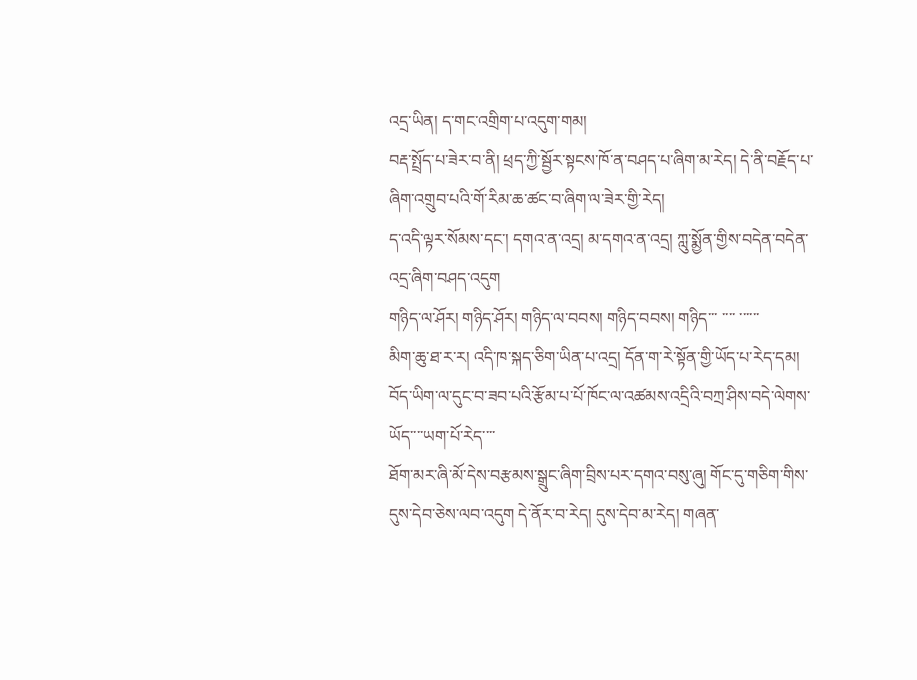འདྲ་ཡིན། ད་གང་འགྲིག་པ་འདུག་གམ།
བརྡ་སྤྲོད་པ་ཟེར་བ་ནི། ཕྲད་ཀྱི་སྦྱོར་སྟངས་ཁོ་ན་བཤད་པ་ཞིག་མ་རེད། དེ་ནི་བརྗོད་པ་ཞིག་འགྲུབ་པའི་གོ་རིམ་ཆ་ཚང་བ་ཞིག་ལ་ཟེར་གྱི་རེད།
ད་འདི་ལྟར་སོམས་དང་། དགའ་ན་འདྲ། མ་དགའ་ན་འདྲ། ཀླུ་སྨྱོན་གྱིས་བདེན་བདེན་འདྲ་ཞིག་བཤད་འདུག
གཉིད་ལ་ཤོར། གཉིད་ཤོར། གཉིད་ལ་བབས། གཉིད་བབས། གཉིད་་་ ་་་་ ་་་་་་
མིག་ཆུ་ཐ་ར་ར། འདི་ཁ་སྐད་ཅིག་ཡིན་པ་འདྲ། དོན་ག་རེ་སྟོན་གྱི་ཡོད་པ་རེད་དམ།
བོད་ཡིག་ལ་དུང་བ་ཟབ་པའི་རྩོམ་པ་པོ་ཁོང་ལ་འཚམས་འདྲིའི་བཀྲ་ཤིས་བདེ་ལེགས་ཡོད་་་་ཡག་པོ་རེད་་་་
ཐོག་མར་ཞི་མོ་དེས་བརྩམས་སྒྲུང་ཞིག་བྲིས་པར་དགའ་བསུ་ཞུ། གོང་དུ་གཅིག་གིས་དུས་དེབ་ཅེས་ལབ་འདུག དེ་ནོར་བ་རེད། དུས་དེབ་མ་རེད། གཞན་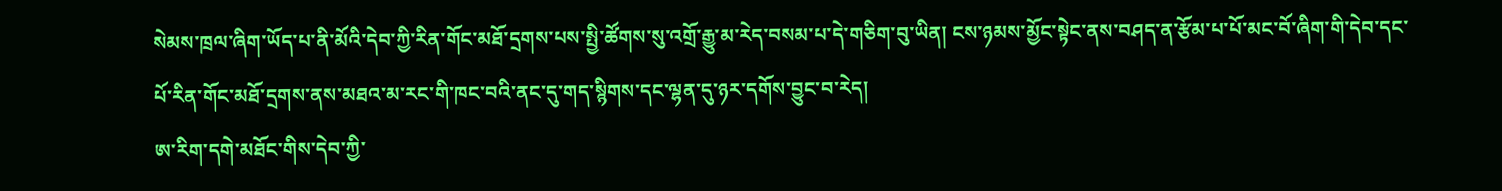སེམས་ཁྲལ་ཞིག་ཡོད་པ་ནི་མོའི་དེབ་ཀྱི་རིན་གོང་མཐོ་དྲགས་པས་སྤྱི་ཚོགས་སུ་འགྲོ་རྒྱུ་མ་རེད་བསམ་པ་དེ་གཅིག་བུ་ཡིན། ངས་ཉམས་མྱོང་སྟེང་ནས་བཤད་ན་རྩོམ་པ་པོ་མང་བོ་ཞིག་གི་དེབ་དང་པོ་རིན་གོང་མཐོ་དྲགས་ནས་མཐའ་མ་རང་གི་ཁང་བའི་ནང་དུ་གད་སྙིགས་དང་ལྷན་དུ་ཉར་དགོས་བྱུང་བ་རེད།
ཨ་རིག་དགེ་མཐོང་གིས་དེབ་ཀྱི་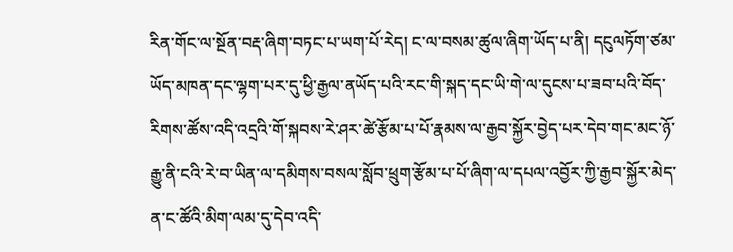རིན་གོང་ལ་སྔོན་བརྡ་ཞིག་བཏང་པ་ཡག་པོ་རེད། ང་ལ་བསམ་ཚུལ་ཞིག་ཡོད་པ་ནི། དངུལཏོག་ཙམ་ཡོད་མཁན་དང་ལྷག་པར་དུ་ཕྱི་རྒྱལ་ནཡོད་པའི་རང་གི་སྐད་དང་ཡི་གེ་ལ་དུངས་པ་ཟབ་པའི་བོད་རིགས་ཚོས་འདི་འདྲའི་གོ་སྐབས་རེ་ཤར་ཚེ་རྩོམ་པ་པོ་རྣམས་ལ་རྒྱབ་སྐྱོར་བྱེད་པར་དེབ་གང་མང་ཉོ་རྒྱུ་ནི་ངའི་རེ་བ་ཡིན་ལ་དམིགས་བསལ་སློབ་ཕྲུག་རྩོམ་པ་པོ་ཞིག་ལ་དཔལ་འབྱོར་ཀྱི་རྒྱབ་སྐྱོར་མེད་ན་ང་ཚོའི་མིག་ལམ་དུ་དེབ་འདི་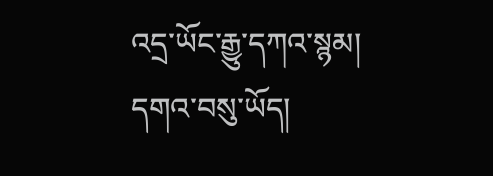འདྲ་ཡོང་རྒྱུ་དཀའ་སྙམ།
དགའ་བསུ་ཡོད།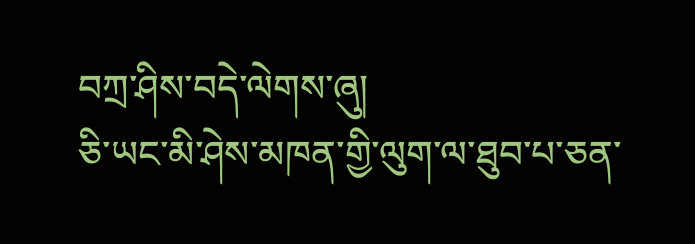བཀྲ་ཤིས་བདེ་ལེགས་ཞུ།
ཅི་ཡང་མི་ཤེས་མཁན་གྱི་ལུག་ལ་ཐུབ་པ་ཅན་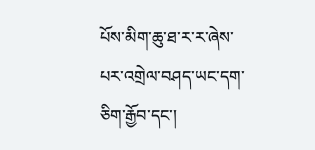པོས་མིག་ཆུ་ཐ་ར་ར་ཞེས་པར་འགྲེལ་བཤད་ཡང་དག་ཅིག་རྒྱོབ་དང་།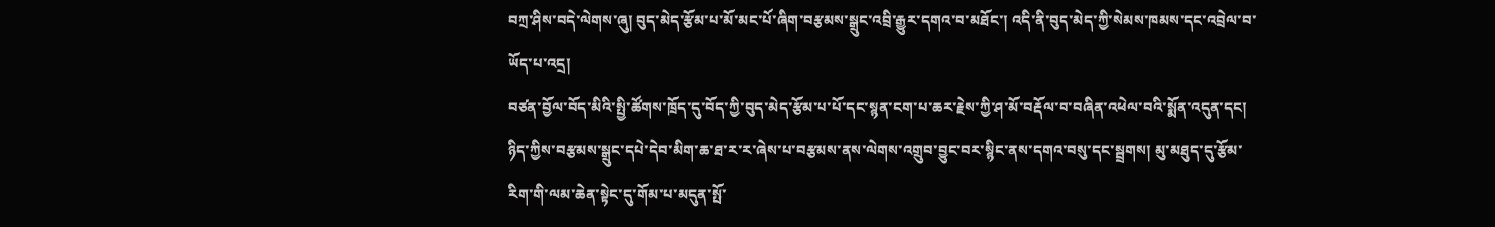བཀྲ་ཤིས་བདེ་ལེགས་ཞུ། བུད་མེད་རྩོམ་པ་མོ་མང་པོ་ཞིག་བརྩམས་སྒྲུང་འབྲི་རྒྱུར་དགའ་བ་མཐོང་། འདི་ནི་བུད་མེད་ཀྱི་སེམས་ཁམས་དང་འབྲེལ་བ་ཡོད་པ་འདྲ།
བཙན་བྱོལ་བོད་མིའི་སྤྱི་ཚོགས་ཁྲོད་དུ་བོད་ཀྱི་བུད་མེད་རྩོམ་པ་པོ་དང་སྙན་ངག་པ་ཆར་རྗེས་ཀྱི་ཤ་མོ་བརྡོལ་བ་བཞིན་འཕེལ་བའི་སྨོན་འདུན་དང། ཉིད་ཀྱིས་བརྩམས་སྒྲུང་དཔེ་དེབ་མིག་ཆ་ཐ་ར་ར་ཞེས་པ་བརྩམས་ནས་ལེགས་འགྲུབ་བྱུང་བར་སྙིང་ནས་དགའ་བསུ་དང་སྦྲགས། མུ་མཐུད་དུ་རྩོམ་རིག་གི་ལམ་ཆེན་སྟེང་དུ་གོམ་པ་མདུན་སྤོ་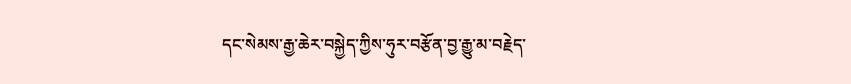དང་སེམས་རྒྱ་ཆེར་བསྐྱེད་ཀྱིས་ཧུར་བརྩོན་བྱ་རྒྱུ་མ་བརྗེད་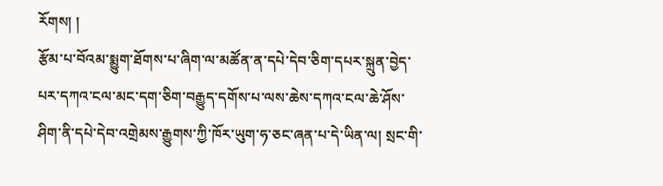རོགས། །
རྩོམ་པ་བོའམ་སྨྱུག་ཐོགས་པ་ཞིག་ལ་མཚོན་ན་དཔེ་དེབ་ཅིག་དཔར་སྐྲུན་བྱེད་པར་དཀའ་ངལ་མང་དག་ཅིག་བརྒྱུད་དགོས་པ་ལས་ཆེས་དཀའ་ངལ་ཆེ་ཤོས་ཤིག་ནི་དཔེ་དེབ་འགྲེམས་རྒྱུགས་ཀྱི་ཁོར་ཡུག་ཧ་ཅང་ཞན་པ་དེ་ཡིན་ལ། སྲང་གི་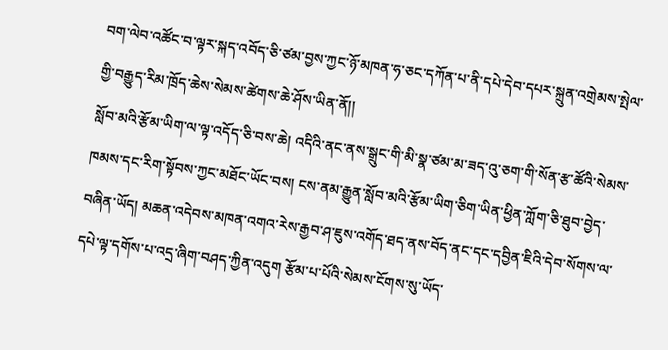བག་ལེབ་འཚོང་བ་ལྟར་སྐད་འབོད་ཅི་ཙམ་བྱས་ཀྱང་ཉོ་མཁན་ཧ་ཅང་དཀོན་པ་ནི་དཔེ་དེབ་དཔར་སྐྲུན་འགྲེམས་སྤེལ་གྱི་བརྒྱུད་རིམ་ཁྲོད་ཆེས་སེམས་ཚེགས་ཆེ་ཤོས་ཡིན་ནོ།།
སློབ་མའི་རྩོམ་ཡིག་ལ་ལྟ་འདོད་ཅི་བས་ཆེ། འདིའི་ནང་ནས་སྒྲུང་གི་མི་སྣ་ཙམ་མ་ཟད་འུ་ཅག་གི་སོན་རྩ་ཚོའི་སེམས་ཁམས་དང་རིག་སྟོབས་ཀྱང་མཐོང་ཡོང་བས། ངས་ནམ་རྒྱུན་སློབ་མའི་རྩོམ་ཡིག་ཅིག་ཡིན་ཕྱིན་ཀློག་ཅི་ཐུབ་བྱེད་བཞིན་ཡོད། མཆན་འདེབས་མཁན་འགའ་རེས་རྒྱབ་ཤ་ཇུས་འགོད་ཐད་ནས་བོད་ནང་དང་དབྱིན་ཇིའི་དེབ་སོགས་ལ་དཔེ་ལྟ་དགོས་པ་འདྲ་ཞིག་བཤད་ཀྱིན་འདུག རྩོམ་པ་པོའི་སེམས་ངོགས་སུ་ཡོད་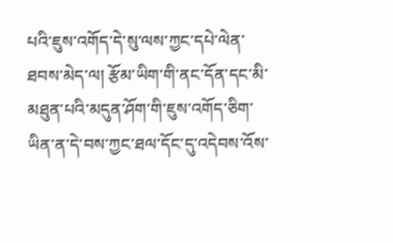པའི་ཇུས་འགོད་དེ་སུ་ལས་ཀྱང་དཔེ་ལེན་ཐབས་མེད་ལ། རྩོམ་ཡིག་གི་ནང་དོན་དང་མི་མཐུན་པའི་མདུན་ཤོག་གི་ཇུས་འགོད་ཅིག་ཡིན་ན་དེ་བས་ཀྱང་ཐལ་དོང་དུ་འདེབས་འོས་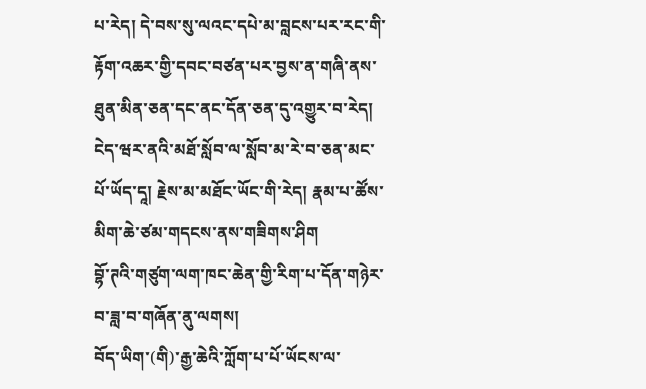པ་རེད། དེ་བས་སུ་ལའང་དཔེ་མ་བླངས་པར་རང་གི་རྟོག་འཆར་གྱི་དབང་བཙན་པར་བྱས་ན་གཞི་ནས་ཐུན་མིན་ཅན་དང་ནང་དོན་ཅན་དུ་འགྱུར་བ་རེད། ངེད་ཝར་ནའི་མཐོ་སློབ་ལ་སློབ་མ་རེ་བ་ཅན་མང་པོ་ཡོད་དཱ། རྗེས་མ་མཐོང་ཡོང་གི་རེད། རྣམ་པ་ཚོས་མིག་ཆེ་ཙམ་གདངས་ནས་གཟིགས་ཤིག
བྷོ་ཊའི་གཙུག་ལག་ཁང་ཆེན་གྱི་རིག་པ་དོན་གཉེར་བ་ཟླ་བ་གཞོན་ནུ་ལགས།
བོད་ཡིག་(གི)་རྒྱ་ཆེའི་ཀློག་པ་པོ་ཡོངས་ལ་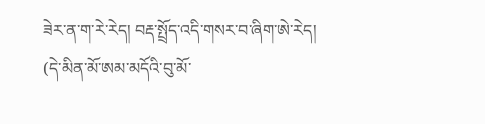ཟེར་ན་ག་རེ་རེད། བརྡ་སྤྲོད་འདི་གསར་བ་ཞིག་ཨེ་རེད།
(དེ་མིན་མོ་ཨམ་མདོའི་བུ་མོ་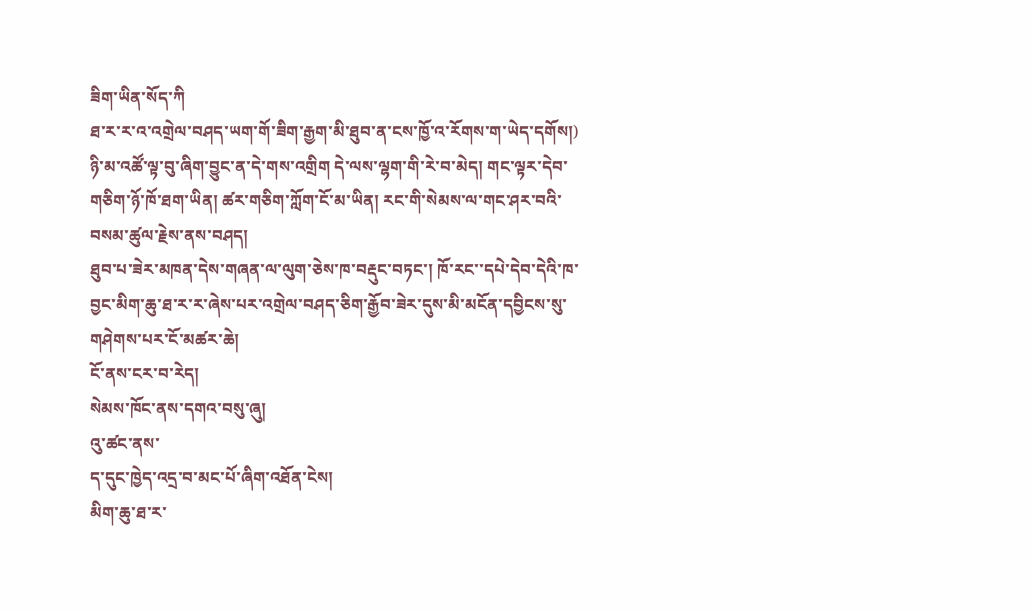ཟིག་ཡིན་སོད་ཀི
ཐ་ར་ར་འ་འགྲེལ་བཤད་ཡག་གོ་ཟིག་རྒྱག་མི་ཐུབ་ན་ངས་ཁྱོ་འ་རོགས་ག་ཡེད་དགོས།)
ཉི་མ་འཚོ་ལྟ་བུ་ཞིག་བྱུང་ན་དེ་གས་འགྲིག དེ་ལས་ལྷག་གི་རེ་བ་མེད། གང་ལྟར་དེབ་གཅིག་ཉོ་ཁོ་ཐག་ཡིན། ཚར་གཅིག་ཀློག་ངོ་མ་ཡིན། རང་གི་སེམས་ལ་གང་ཤར་བའི་བསམ་ཚུལ་རྗེས་ནས་བཤད།
ཐུབ་པ་ཟེར་མཁན་དེས་གཞན་ལ་ལུག་ཅེས་ཁ་བརྡུང་བཏང་། ཁོ་རང་་དཔེ་དེབ་དེའི་ཁ་བྱང་མིག་ཆུ་ཐ་ར་ར་ཞེས་པར་འགྲེལ་བཤད་ཅིག་རྒྱོབ་ཟེར་དུས་མི་མངོན་དབྱིངས་སུ་གཤེགས་པར་ངོ་མཚར་ཆེ།
ངོ་ནས་ངར་བ་རེད།
སེམས་ཁོང་ནས་དགའ་བསུ་ཞུ།
འུ་ཚང་ནས་
ད་དུང་ཁྱེད་འདྲ་བ་མང་པོ་ཞིག་འཐོན་ངེས།
མིག་ཆུ་ཐ་ར་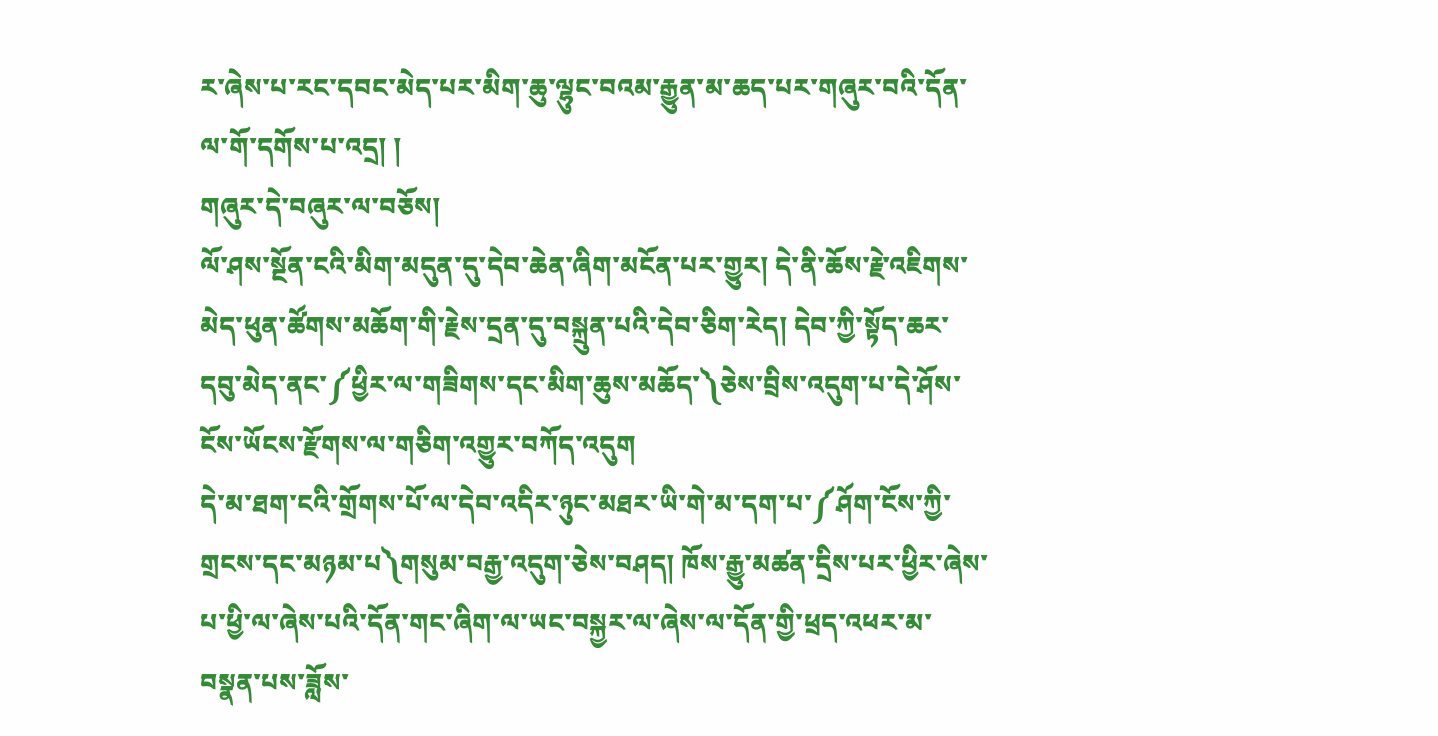ར་ཞེས་པ་རང་དབང་མེད་པར་མིག་ཆུ་ལྷུང་བའམ་རྒྱུན་མ་ཆད་པར་གཞུར་བའི་དོན་ལ་གོ་དགོས་པ་འདྲ། །
གཞུར་དེ་བཞུར་ལ་བཅོས།
ལོ་ཤས་སྔོན་ངའི་མིག་མདུན་དུ་དེབ་ཆེན་ཞིག་མངོན་པར་གྱུར། དེ་ནི་ཆོས་རྗེ་འཇིགས་མེད་ཕུན་ཚོགས་མཆོག་གི་རྗེས་དྲན་དུ་བསྐྲུན་པའི་དེབ་ཅིག་རེད། དེབ་ཀྱི་སྟོད་ཆར་དབུ་མེད་ནང་༼ཕྱིར་ལ་གཟིགས་དང་མིག་ཆུས་མཆོད་༽ཅེས་བྲིས་འདུག་པ་དེ་ཤོས་ངོས་ཡོངས་རྫོགས་ལ་གཅིག་འགྱུར་བཀོད་འདུག
དེ་མ་ཐག་ངའི་གྲོགས་པོ་ལ་དེབ་འདིར་ཉུང་མཐར་ཡི་གེ་མ་དག་པ་༼ཤོག་ངོས་ཀྱི་གྲངས་དང་མཉམ་པ༽གསུམ་བརྒྱ་འདུག་ཅེས་བཤད། ཁོས་རྒྱུ་མཚན་དྲིས་པར་ཕྱིར་ཞེས་པ་ཕྱི་ལ་ཞེས་པའི་དོན་གང་ཞིག་ལ་ཡང་བསྐྱར་ལ་ཞེས་ལ་དོན་གྱི་ཕྲད་འཕར་མ་བསྣན་པས་ཟློས་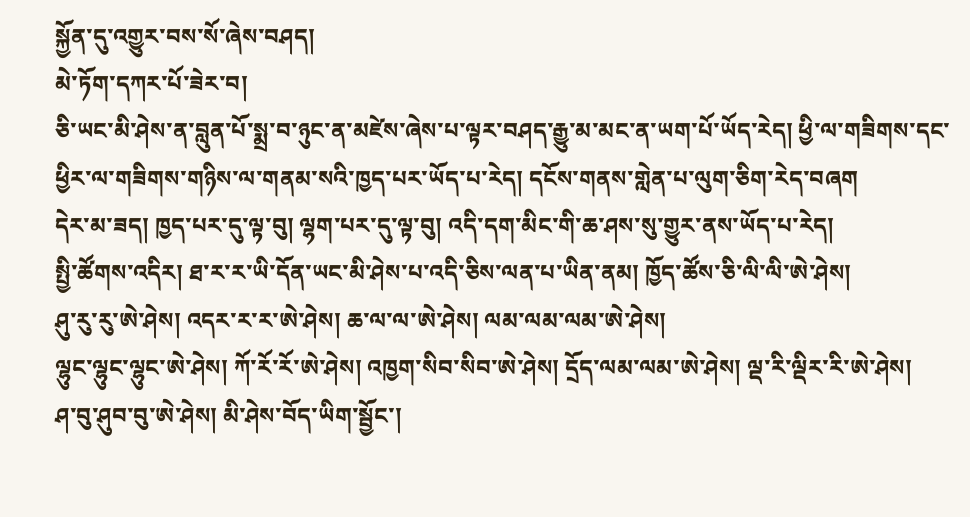སྐྱོན་དུ་འགྱུར་བས་སོ་ཞེས་བཤད།
མེ་ཏོག་དཀར་པོ་ཟེར་བ།
ཅི་ཡང་མི་ཤེས་ན་བླུན་པོ་སྨྲ་བ་ཉུང་ན་མཛེས་ཞེས་པ་ལྟར་བཤད་རྒྱུ་མ་མང་ན་ཡག་པོ་ཡོད་རེད། ཕྱི་ལ་གཟིགས་དང་ཕྱིར་ལ་གཟིགས་གཉིས་ལ་གནམ་སའི་ཁྱད་པར་ཡོད་པ་རེད། དངོས་གནས་གླེན་པ་ལུག་ཅིག་རེད་བཞག
དེར་མ་ཟད། ཁྱད་པར་དུ་ལྟ་བུ། ལྷག་པར་དུ་ལྟ་བུ། འདི་དག་མིང་གི་ཆ་ཤས་སུ་གྱུར་ནས་ཡོད་པ་རེད།
སྤྱི་ཚོགས་འདིར། ཐ་ར་ར་ཡི་དོན་ཡང་མི་ཤེས་པ་འདི་ཅིས་ལན་པ་ཡིན་ནམ། ཁྱོད་ཚོས་ཅི་ལི་ལི་ཨེ་ཤེས།
ཤུ་རུ་རུ་ཨེ་ཤེས། འདར་ར་ར་ཨེ་ཤེས། ཆ་ལ་ལ་ཨེ་ཤེས། ལམ་ལམ་ལམ་ཨེ་ཤེས།
ལྷུང་ལྷུང་ལྷུང་ཨེ་ཤེས། ཀོ་རོ་རོ་ཨེ་ཤེས། འཁྱག་སིབ་སིབ་ཨེ་ཤེས། དྲོད་ལམ་ལམ་ཨེ་ཤེས། ལྡ་རི་ལྡིར་རི་ཨེ་ཤེས།
ཤ་བུ་ཤུབ་བུ་ཨེ་ཤེས། མི་ཤེས་བོད་ཡིག་སྦྱོང་།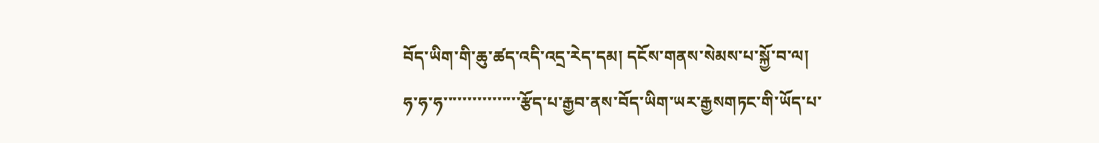བོད་ཡིག་གི་ཆུ་ཚད་འདི་འདྲ་རེད་དམ། དངོས་གནས་སེམས་པ་སྐྱོ་བ་ལ།
ཧ་ཧ་ཧ་་་་་་་་་་་་་་་་རྩོད་པ་རྒྱབ་ནས་བོད་ཡིག་ཡར་རྒྱསགཏང་གི་ཡོད་པ་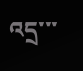འདྲ་་་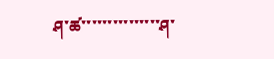ཤ་ཚ་་་་་་་་་་་་་་་ཤ་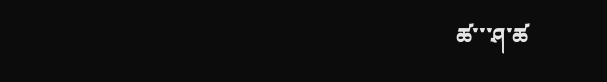ཚ་་་ཤ་ཚ